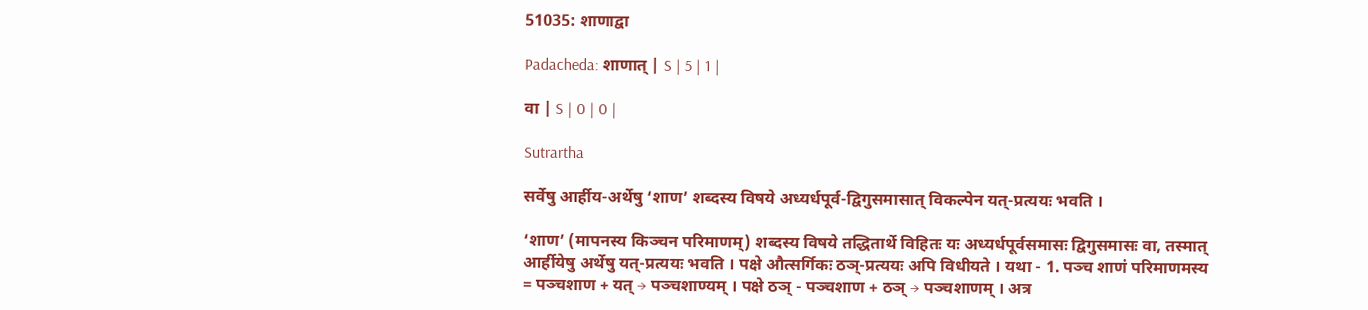51035: शाणाद्वा

Padacheda: शाणात् | S | 5 | 1 |

वा | S | 0 | 0 |

Sutrartha

सर्वेषु आर्हीय-अर्थेषु ‘शाण’ शब्दस्य विषये अध्यर्धपूर्व-द्विगुसमासात् विकल्पेन यत्-प्रत्ययः भवति ।

‘शाण’ (मापनस्य किञ्चन परिमाणम्) शब्दस्य विषये तद्धितार्थे विहितः यः अध्यर्धपूर्वसमासः द्विगुसमासः वा, तस्मात् आर्हीयेषु अर्थेषु यत्-प्रत्ययः भवति । पक्षे औत्सर्गिकः ठञ्-प्रत्ययः अपि विधीयते । यथा - 1. पञ्च शाणं परिमाणमस्य = पञ्चशाण + यत् → पञ्चशाण्यम् । पक्षे ठञ् - पञ्चशाण + ठञ् → पञ्चशाणम् । अत्र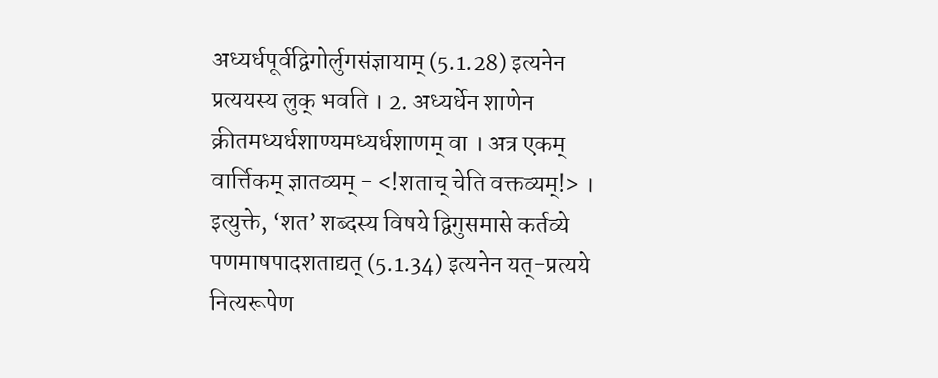अध्यर्धपूर्वद्विगोर्लुगसंज्ञायाम् (5.1.28) इत्यनेन प्रत्ययस्य लुक् भवति । 2. अध्यर्धेन शाणेन क्रीतमध्यर्धशाण्यमध्यर्धशाणम् वा । अत्र एकम् वार्त्तिकम् ज्ञातव्यम् - <!शताच् चेति वक्तव्यम्!> । इत्युक्ते, ‘शत’ शब्दस्य विषये द्विगुसमासे कर्तव्ये पणमाषपादशताद्यत् (5.1.34) इत्यनेन यत्-प्रत्यये नित्यरूपेण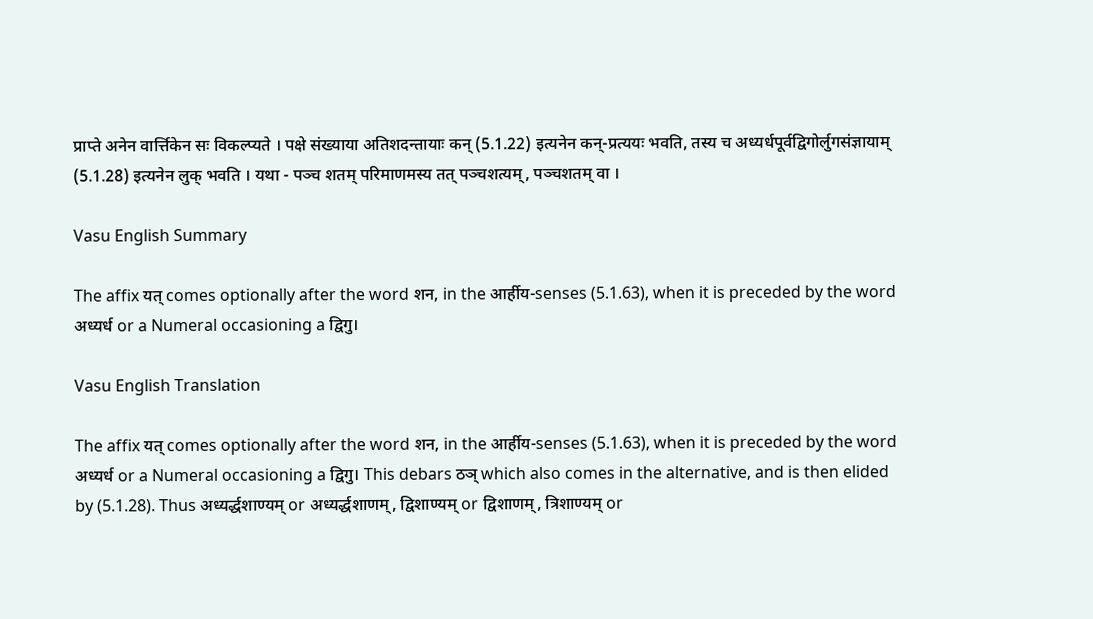प्राप्ते अनेन वार्त्तिकेन सः विकल्प्यते । पक्षे संख्याया अतिशदन्तायाः कन् (5.1.22) इत्यनेन कन्-प्रत्ययः भवति, तस्य च अध्यर्धपूर्वद्विगोर्लुगसंज्ञायाम् (5.1.28) इत्यनेन लुक् भवति । यथा - पञ्च शतम् परिमाणमस्य तत् पञ्चशत्यम्, पञ्चशतम् वा ।

Vasu English Summary

The affix यत् comes optionally after the word शन, in the आर्हीय-senses (5.1.63), when it is preceded by the word अध्यर्ध or a Numeral occasioning a द्विगु।

Vasu English Translation

The affix यत् comes optionally after the word शन, in the आर्हीय-senses (5.1.63), when it is preceded by the word अध्यर्ध or a Numeral occasioning a द्विगु। This debars ठञ् which also comes in the alternative, and is then elided by (5.1.28). Thus अध्यर्द्धशाण्यम् or अध्यर्द्धशाणम्, द्विशाण्यम् or द्विशाणम्, त्रिशाण्यम् or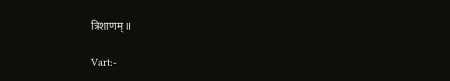त्रिशाणम् ॥

Vart:-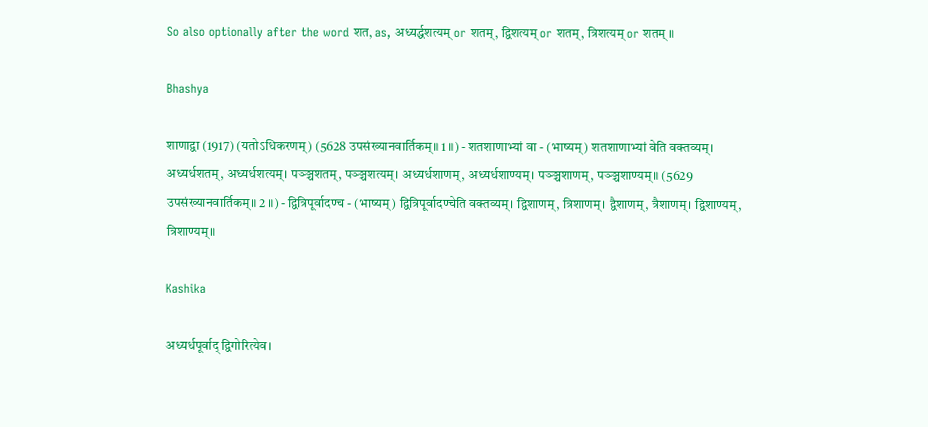So also optionally after the word शत, as, अध्यर्द्धशत्यम् or शतम्, द्विशत्यम् or शतम्, त्रिशत्यम् or शतम् ॥

Bhashya

शाणाद्वा (1917) (यतोऽधिकरणम्) (5628 उपसंख्यानवार्तिकम्॥ 1 ॥) - शतशाणाभ्यां वा - (भाष्यम्) शतशाणाभ्यां वेति वक्तव्यम्। अध्यर्धशतम्, अध्यर्धशत्यम्। पञ्ञ्चशतम्, पञ्ञ्चशत्यम्। अध्यर्धशाणम्, अध्यर्धशाण्यम्। पञ्ञ्चशाणम्, पञ्ञ्चशाण्यम्॥ (5629 उपसंख्यानवार्तिकम्॥ 2 ॥) - द्वित्रिपूर्वादण्च - (भाष्यम्) द्वित्रिपूर्वादण्चेति वक्तव्यम्। द्विशाणम्, त्रिशाणम्। द्वैशाणम्, त्रैशाणम्। द्विशाण्यम्, त्रिशाण्यम्॥

Kashika

अध्यर्धपूर्वाद् द्विगोरित्येव।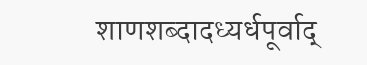शाणशब्दादध्यर्धपूर्वाद्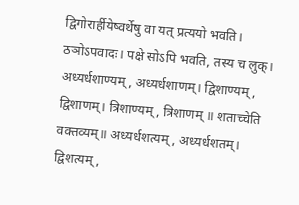द्विगोरार्हीयेष्वर्थेषु वा यत् प्रत्ययो भवति। ठञोऽपवादः। पक्षे सोऽपि भवति, तस्य च लुक्। अध्यर्धशाण्यम्, अध्यर्धशाणम्। द्विशाण्यम्, द्विशाणम्। त्रिशाण्यम्, त्रिशाणम् ॥ शताच्चेति वक्तव्यम्॥ अध्यर्धशत्यम्, अध्यर्धशतम्। द्विशत्यम्,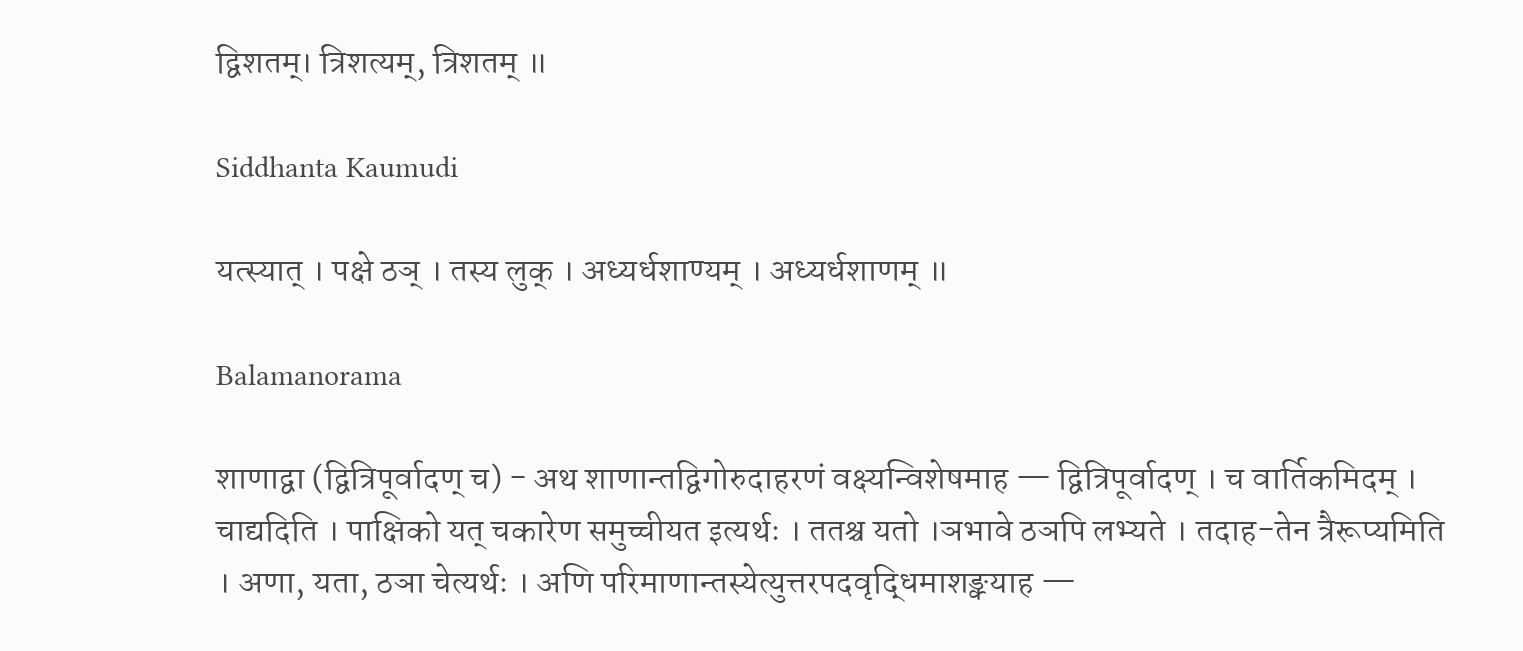द्विशतम्। त्रिशत्यम्, त्रिशतम् ॥

Siddhanta Kaumudi

यत्स्यात् । पक्षे ठञ् । तस्य लुक् । अध्यर्धशाण्यम् । अध्यर्धशाणम् ॥

Balamanorama

शाणाद्वा (द्वित्रिपूर्वादण् च) - अथ शाणान्तद्विगोरुदाहरणं वक्ष्यन्विशेषमाह — द्वित्रिपूर्वादण् । च वार्तिकमिदम् । चाद्यदिति । पाक्षिको यत् चकारेण समुच्चीयत इत्यर्थः । ततश्च यतो ।ञभावे ठञपि लभ्यते । तदाह-तेन त्रैरूप्यमिति । अणा, यता, ठञा चेत्यर्थः । अणि परिमाणान्तस्येत्युत्तरपदवृद्धिमाशङ्क्याह —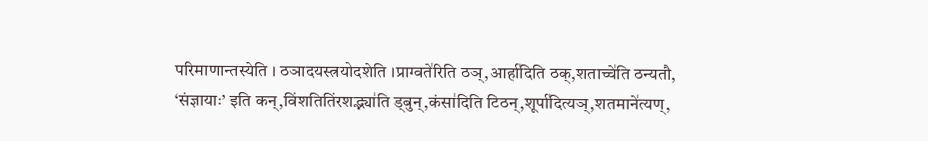परिमाणान्तस्येति । ठञादयस्त्रयोदशेति ।प्राग्वते॑रिति ठञ्,आर्हा॑दिति ठक्,शताच्चे॑ति ठन्यतौ, ‘संज्ञायाः’ इति कन्,विंशतितिंरशद्भ्या॑ति ड्बुन्,कंसा॑दिति टिठन्,शूर्पा॑दित्यञ्,शतमाने॑त्यण्,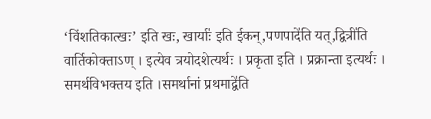‘विंशतिकात्खः’ इति खः, खार्याः॑ इति ईकन्,पणपादे॑ति यत्,द्वित्री॑ति वार्तिकोक्ताऽण् । इत्येव त्रयोदशेत्यर्थः । प्रकृता इति । प्रक्रान्ता इत्यर्थः । समर्थविभक्तय इति ।समर्थानां प्रथमाद्वे॑ति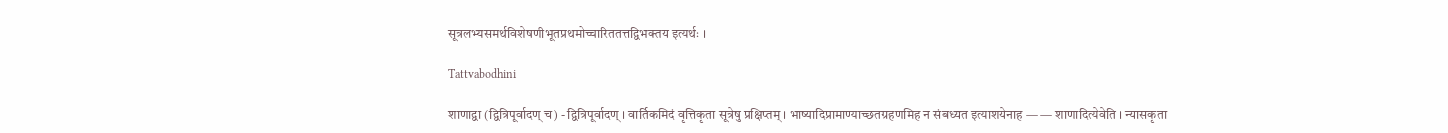सूत्रलभ्यसमर्थविशेषणीभूतप्रथमोच्चारिततत्तद्विभक्तय इत्यर्थः ।

Tattvabodhini

शाणाद्वा (द्वित्रिपूर्वादण् च) - द्वित्रिपूर्वादण् । वार्तिकमिदं वृत्तिकृता सूत्रेषु प्रक्षिप्तम् । भाष्यादिप्रामाण्याच्छतग्रहणमिह न संबध्यत इत्याशयेनाह — — शाणादित्येवेति । न्यासकृता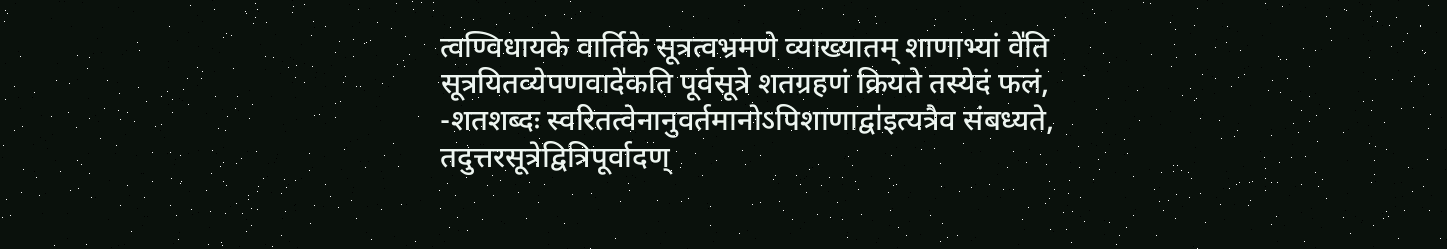त्वण्विधायके वार्तिके सूत्रत्वभ्रमणे व्याख्यातम् शाणाभ्यां वे॑ति सूत्रयितव्येपणवादे॑कति पूर्वसूत्रे शतग्रहणं क्रियते तस्येदं फलं, -शतशब्दः स्वरितत्वेनानुवर्तमानोऽपिशाणाद्वा॑इत्यत्रैव संबध्यते, तदुत्तरसूत्रेद्वित्रिपूर्वादण्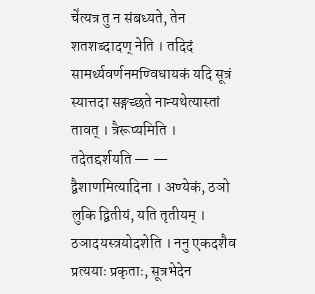चे॑त्यत्र तु न संबध्यते, तेन शतशब्दादण् नेति । तदिदं सामर्थ्यवर्णनमण्विधायकं यदि सूत्रं स्यात्तदा सङ्गच्छते नान्यथेत्यास्तां तावत् । त्रैरूप्यमिति । तदेतद्दर्शयति — — द्वैशाणमित्यादिना । अण्येकं, ठञो लुकि द्वितीयं, यति तृतीयम् । ठञादयस्त्रयोदशेति । ननु एकदशैव प्रत्ययाः प्रकृताः, सूत्रभेदेन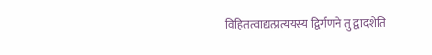विहितत्वाद्यत्प्रत्ययस्य द्विर्गणने तु द्वादशेति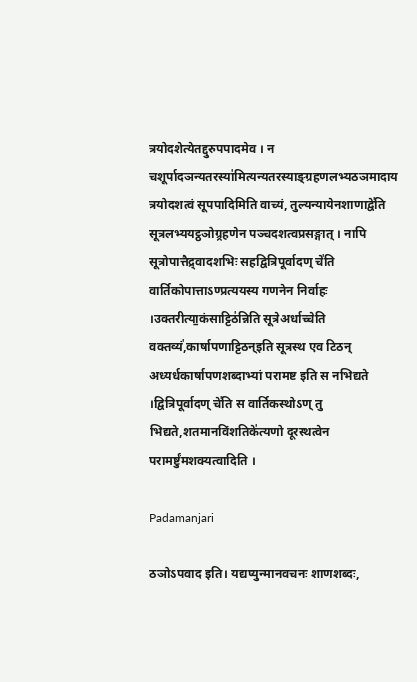त्रयोदशेत्येतद्दुरुपपादमेव । न चशूर्पादञन्यतरस्या॑मित्यन्यतरस्याङ्ग्रहणलभ्यठञमादाय त्रयोदशत्वं सूपपादिमिति वाच्यं, तुल्यन्यायेनशाणाद्वे॑ति सूत्रलभ्ययट्ठञोग्र्रहणेन पञ्चदशत्वप्रसङ्गात् । नापि सूत्रोपात्तैद्र्वादशभिः सहद्वित्रिपूर्वादण् चे॑ति वार्तिकोपात्ताऽण्प्रत्ययस्य गणनेन निर्वाहः ।उक्तरीत्या॒कंसाट्टिठ॑न्निति सूत्रेअर्धाच्चेति वक्तव्यं॑,कार्षापणाट्टिठन्इति सूत्रस्थ एव टिठन् अध्यर्धकार्षापणशब्दाभ्यां परामष्ट इति स नभिद्यते ।द्वित्रिपूर्वादण् चे॑ति स वार्तिकस्थोऽण् तु भिद्यते,शतमानविंशतिके॑त्यणो दूरस्थत्वेन परामर्ष्टुंमशक्यत्वादिति ।

Padamanjari

ठञोऽपवाद इति। यद्यप्युन्मानवचनः शाणशब्दः,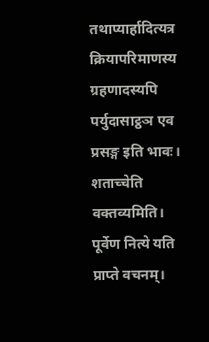तथाप्यार्हादित्यत्र क्रियापरिमाणस्य ग्रहणादस्यपि पर्युदासाट्ठञ एव प्रसङ्ग इति भावः। शताच्चेति वक्तव्यमिति। पूर्वेण नित्ये यति प्राप्ते वचनम्।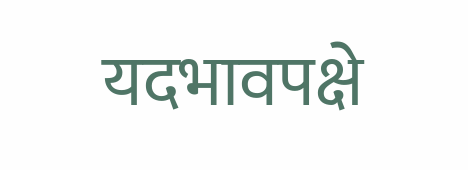यदभावपक्षे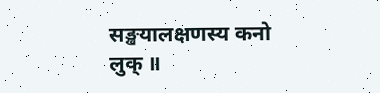सङ्खयालक्षणस्य कनो लुक् ॥